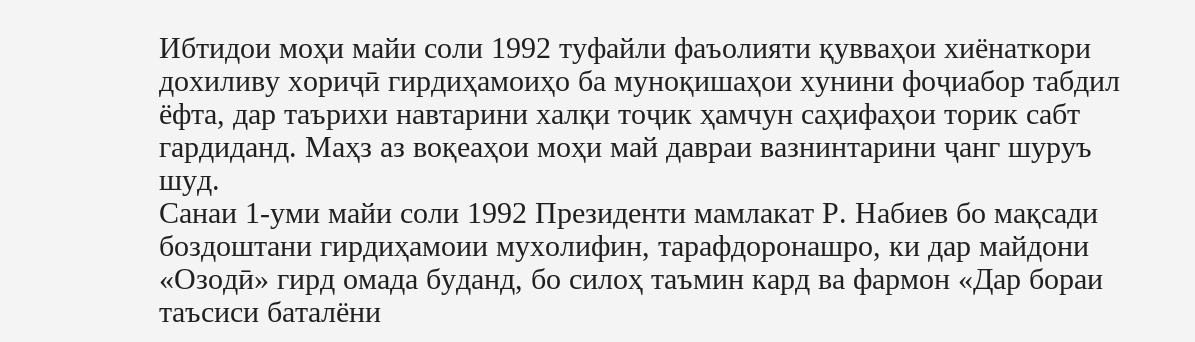Ибтидои моҳи майи соли 1992 туфайли фаъолияти қувваҳои хиёнаткори дохиливу хориҷӣ гирдиҳамоиҳо ба муноқишаҳои хунини фоҷиабор табдил ёфта, дар таърихи навтарини халқи тоҷик ҳамчун саҳифаҳои торик сабт гардиданд. Маҳз аз воқеаҳои моҳи май давраи вазнинтарини ҷанг шуруъ шуд.
Санаи 1-уми майи соли 1992 Президенти мамлакат Р. Набиев бо мақсади боздоштани гирдиҳамоии мухолифин, тарафдоронашро, ки дар майдони «Озодӣ» гирд омада буданд, бо силоҳ таъмин кард ва фармон «Дар бораи таъсиси баталёни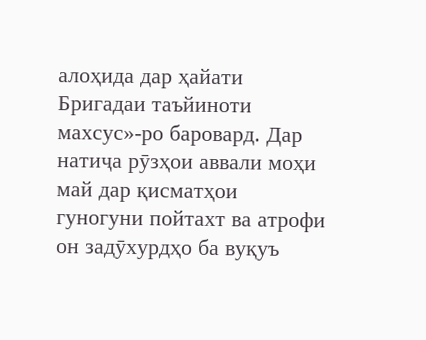алоҳида дар ҳайати Бригадаи таъйиноти махсус»-ро баровард. Дар натиҷа рӯзҳои аввали моҳи май дар қисматҳои гуногуни пойтахт ва атрофи он задӯхурдҳо ба вуқуъ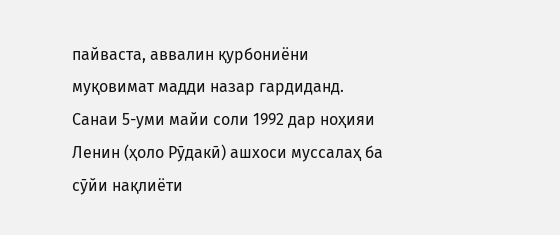пайваста, аввалин қурбониёни муқовимат мадди назар гардиданд. Санаи 5-уми майи соли 1992 дар ноҳияи Ленин (ҳоло Рӯдакӣ) ашхоси муссалаҳ ба сӯйи нақлиёти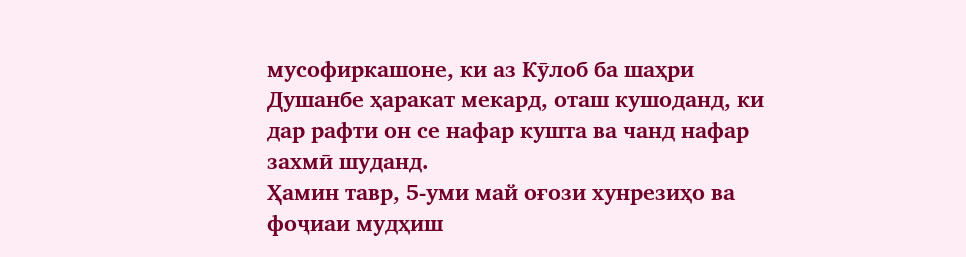мусофиркашоне, ки аз Кӯлоб ба шаҳри Душанбе ҳаракат мекард, оташ кушоданд, ки дар рафти он се нафар кушта ва чанд нафар захмӣ шуданд.
Ҳамин тавр, 5-уми май оғози хунрезиҳо ва фоҷиаи мудҳиш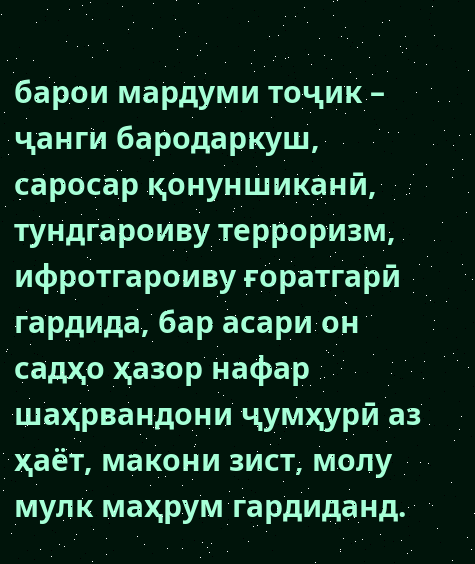барои мардуми тоҷик – ҷанги бародаркуш, саросар қонуншиканӣ, тундгароиву терроризм, ифротгароиву ғоратгарӣ гардида, бар асари он садҳо ҳазор нафар шаҳрвандони ҷумҳурӣ аз ҳаёт, макони зист, молу мулк маҳрум гардиданд.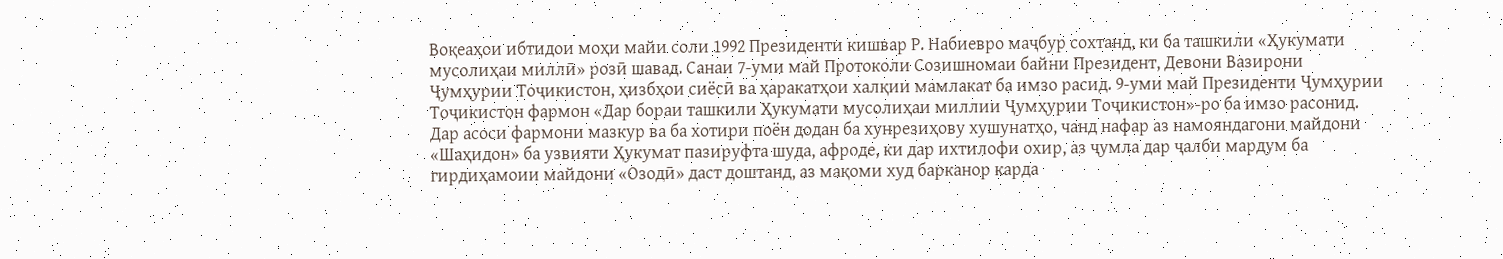Воқеаҳои ибтидои моҳи майи соли 1992 Президенти кишвар Р. Набиевро маҷбур сохтанд, ки ба ташкили «Ҳукумати мусолиҳаи миллӣ» розӣ шавад. Санаи 7-уми май Протоколи Созишномаи байни Президент, Девони Вазирони Ҷумҳурии Тоҷикистон, ҳизбҳои сиёсӣ ва ҳаракатҳои халқии мамлакат ба имзо расид. 9-уми май Президенти Ҷумҳурии Тоҷикистон фармон «Дар бораи ташкили Ҳукумати мусолиҳаи миллии Ҷумҳурии Тоҷикистон»-ро ба имзо расонид.
Дар асоси фармони мазкур ва ба хотири поён додан ба хунрезиҳову хушунатҳо, чанд нафар аз намояндагони майдони «Шаҳидон» ба узвияти Ҳукумат пазируфта шуда, афроде, ки дар ихтилофи охир, аз ҷумла дар ҷалби мардум ба гирдиҳамоии майдони «Озодӣ» даст доштанд, аз мақоми худ барканор карда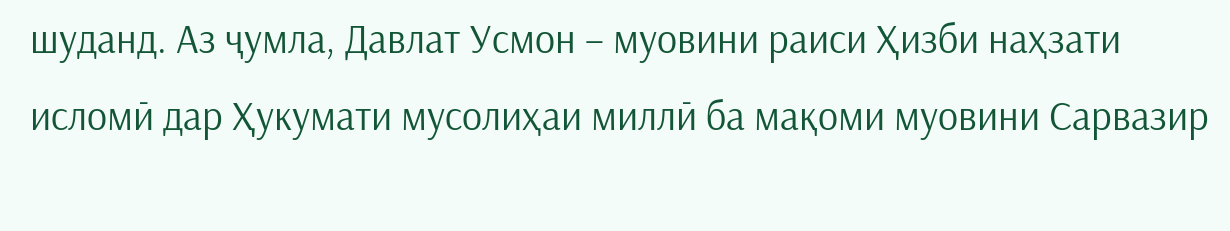шуданд. Аз ҷумла, Давлат Усмон – муовини раиси Ҳизби наҳзати исломӣ дар Ҳукумати мусолиҳаи миллӣ ба мақоми муовини Сарвазир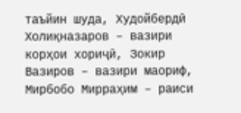таъйин шуда, Худойбердӣ Холиқназаров – вазири корҳои хориҷӣ, Зокир Вазиров – вазири маориф, Мирбобо Мирраҳим – раиси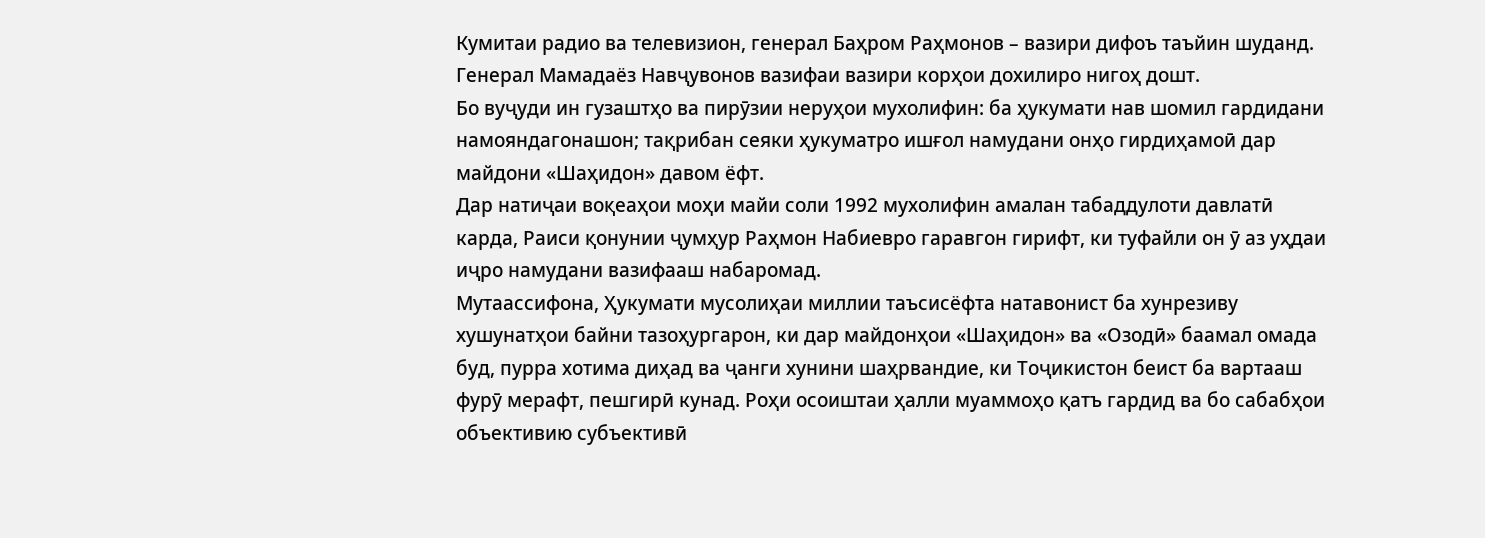Кумитаи радио ва телевизион, генерал Баҳром Раҳмонов – вазири дифоъ таъйин шуданд. Генерал Мамадаёз Навҷувонов вазифаи вазири корҳои дохилиро нигоҳ дошт.
Бо вуҷуди ин гузаштҳо ва пирӯзии неруҳои мухолифин: ба ҳукумати нав шомил гардидани намояндагонашон; тақрибан сеяки ҳукуматро ишғол намудани онҳо гирдиҳамоӣ дар майдони «Шаҳидон» давом ёфт.
Дар натиҷаи воқеаҳои моҳи майи соли 1992 мухолифин амалан табаддулоти давлатӣ карда, Раиси қонунии ҷумҳур Раҳмон Набиевро гаравгон гирифт, ки туфайли он ӯ аз уҳдаи иҷро намудани вазифааш набаромад.
Мутаассифона, Ҳукумати мусолиҳаи миллии таъсисёфта натавонист ба хунрезиву хушунатҳои байни тазоҳургарон, ки дар майдонҳои «Шаҳидон» ва «Озодӣ» баамал омада буд, пурра хотима диҳад ва ҷанги хунини шаҳрвандие, ки Тоҷикистон беист ба вартааш фурӯ мерафт, пешгирӣ кунад. Роҳи осоиштаи ҳалли муаммоҳо қатъ гардид ва бо сабабҳои объективию субъективӣ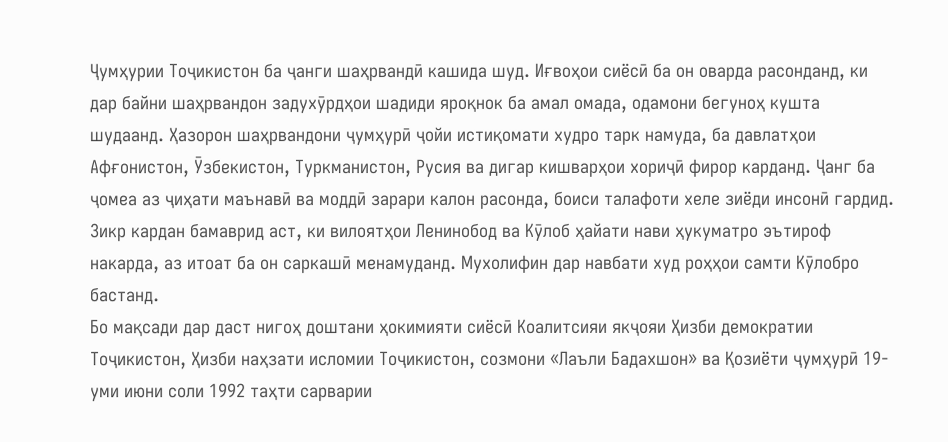Ҷумҳурии Тоҷикистон ба ҷанги шаҳрвандӣ кашида шуд. Иғвоҳои сиёсӣ ба он оварда расонданд, ки дар байни шаҳрвандон задухӯрдҳои шадиди яроқнок ба амал омада, одамони бегуноҳ кушта шудаанд. Ҳазорон шаҳрвандони ҷумҳурӣ ҷойи истиқомати худро тарк намуда, ба давлатҳои Афғонистон, Ӯзбекистон, Туркманистон, Русия ва дигар кишварҳои хориҷӣ фирор карданд. Ҷанг ба ҷомеа аз ҷиҳати маънавӣ ва моддӣ зарари калон расонда, боиси талафоти хеле зиёди инсонӣ гардид.
Зикр кардан бамаврид аст, ки вилоятҳои Ленинобод ва Кӯлоб ҳайати нави ҳукуматро эътироф накарда, аз итоат ба он саркашӣ менамуданд. Мухолифин дар навбати худ роҳҳои самти Кӯлобро бастанд.
Бо мақсади дар даст нигоҳ доштани ҳокимияти сиёсӣ Коалитсияи якҷояи Ҳизби демократии Тоҷикистон, Ҳизби наҳзати исломии Тоҷикистон, созмони «Лаъли Бадахшон» ва Қозиёти ҷумҳурӣ 19-уми июни соли 1992 таҳти сарварии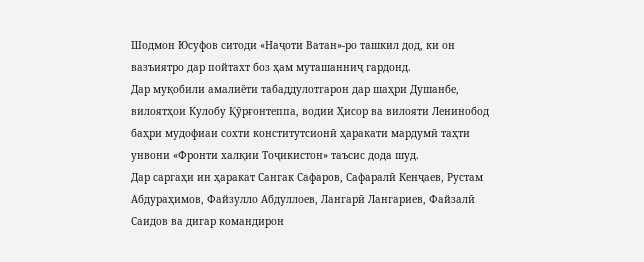Шодмон Юсуфов ситоди «Наҷоти Ватан»-ро ташкил дод, ки он вазъиятро дар пойтахт боз ҳам муташанниҷ гардонд.
Дар муқобили амалиёти табаддулотгарон дар шаҳри Душанбе, вилоятҳои Кулобу Қӯрғонтеппа, водии Ҳисор ва вилояти Ленинобод баҳри мудофиаи сохти конститутсионӣ ҳаракати мардумӣ таҳти унвони «Фронти халқии Тоҷикистон» таъсис дода шуд.
Дар саргаҳи ин ҳаракат Сангак Сафаров, Сафаралӣ Кенҷаев, Рустам Абдураҳимов, Файзулло Абдуллоев, Лангарӣ Лангариев, Файзалӣ Саидов ва дигар командирон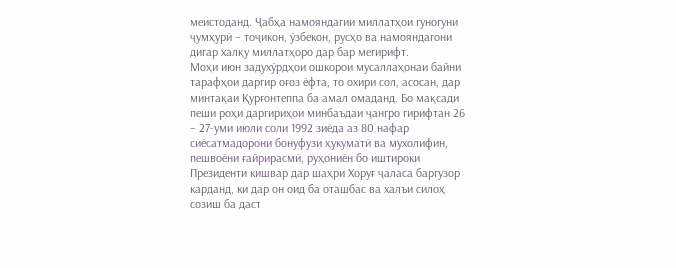меистоданд. Ҷабҳа намояндагии миллатҳои гуногуни ҷумҳурӣ – тоҷикон, ӯзбекон, русҳо ва намояндагони дигар халқу миллатҳоро дар бар мегирифт.
Моҳи июн задухӯрдҳои ошкорои мусаллаҳонаи байни тарафҳои даргир оғоз ёфта, то охири сол, асосан, дар минтақаи Қурғонтеппа ба амал омаданд. Бо мақсади пеши роҳи даргириҳои минбаъдаи ҷангро гирифтан 26 – 27-уми июли соли 1992 зиёда аз 80 нафар сиёсатмадорони бонуфузи ҳукуматӣ ва мухолифин, пешвоёни ғайрирасмӣ, руҳониён бо иштироки Президенти кишвар дар шаҳри Хоруғ ҷаласа баргузор карданд, ки дар он оид ба оташбас ва халъи силоҳ созиш ба даст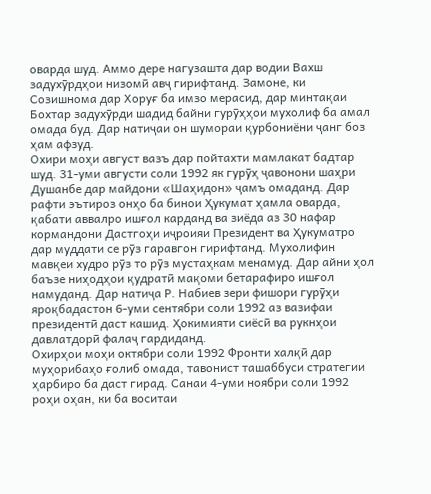оварда шуд. Аммо дере нагузашта дар водии Вахш задухӯрдҳои низомӣ авҷ гирифтанд. Замоне, ки Созишнома дар Хоруғ ба имзо мерасид, дар минтақаи Бохтар задухӯрди шадид байни гурӯҳҳои мухолиф ба амал омада буд. Дар натиҷаи он шумораи қурбониёни ҷанг боз ҳам афзуд.
Охири моҳи август вазъ дар пойтахти мамлакат бадтар шуд. 31-уми августи соли 1992 як гурӯҳ ҷавонони шаҳри Душанбе дар майдони «Шаҳидон» ҷамъ омаданд. Дар рафти эътироз онҳо ба бинои Ҳукумат ҳамла оварда, қабати аввалро ишғол карданд ва зиёда аз 30 нафар кормандони Дастгоҳи иҷроияи Президент ва Ҳукуматро дар муддати се рӯз гаравгон гирифтанд. Мухолифин мавқеи худро рӯз то рӯз мустаҳкам менамуд. Дар айни ҳол баъзе ниҳодҳои қудратӣ мақоми бетарафиро ишғол намуданд. Дар натиҷа Р. Набиев зери фишори гурӯҳи яроқбадастон 6-уми сентябри соли 1992 аз вазифаи президентӣ даст кашид. Ҳокимияти сиёсӣ ва рукнҳои давлатдорӣ фалаҷ гардиданд.
Охирҳои моҳи октябри соли 1992 Фронти халқӣ дар муҳорибаҳо ғолиб омада, тавонист ташаббуси стратегии ҳарбиро ба даст гирад. Санаи 4-уми ноябри соли 1992 роҳи оҳан, ки ба воситаи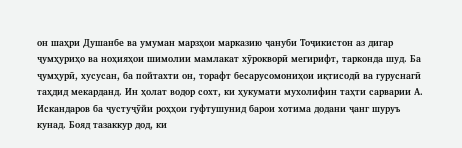он шаҳри Душанбе ва умуман марзҳои марказию ҷануби Тоҷикистон аз дигар ҷумҳуриҳо ва ноҳияҳои шимолии мамлакат хӯрокворӣ мегирифт, тарконда шуд. Ба ҷумҳурӣ, хусусан, ба пойтахти он, торафт бесарусомониҳои иқтисодӣ ва гуруснагӣ таҳдид мекарданд. Ин ҳолат водор сохт, ки ҳукумати мухолифин таҳти сарварии А. Искандаров ба ҷустуҷӯйи роҳҳои гуфтушунид барои хотима додани ҷанг шуруъ кунад. Бояд тазаккур дод, ки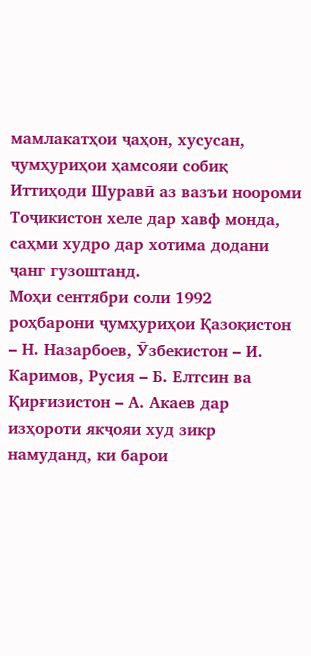мамлакатҳои ҷаҳон, хусусан, ҷумҳуриҳои ҳамсояи собиқ Иттиҳоди Шуравӣ аз вазъи ноороми Тоҷикистон хеле дар хавф монда, саҳми худро дар хотима додани ҷанг гузоштанд.
Моҳи сентябри соли 1992 роҳбарони ҷумҳуриҳои Қазоқистон – Н. Назарбоев, Ӯзбекистон – И. Каримов, Русия – Б. Елтсин ва Қирғизистон – А. Акаев дар изҳороти якҷояи худ зикр намуданд, ки барои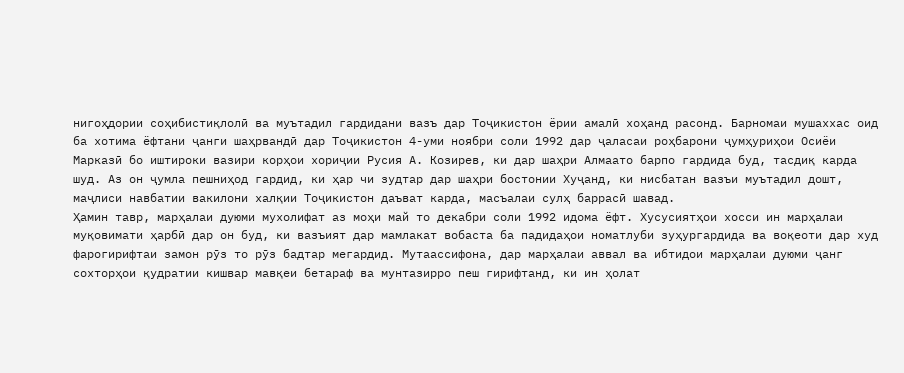нигоҳдории соҳибистиқлолӣ ва муътадил гардидани вазъ дар Тоҷикистон ёрии амалӣ хоҳанд расонд. Барномаи мушаххас оид ба хотима ёфтани ҷанги шаҳрвандӣ дар Тоҷикистон 4-уми ноябри соли 1992 дар ҷаласаи роҳбарони ҷумҳуриҳои Осиёи Марказӣ бо иштироки вазири корҳои хориҷии Русия А. Козирев, ки дар шаҳри Алмаато барпо гардида буд, тасдиқ карда шуд. Аз он ҷумла пешниҳод гардид, ки ҳар чи зудтар дар шаҳри бостонии Хуҷанд, ки нисбатан вазъи муътадил дошт, маҷлиси навбатии вакилони халқии Тоҷикистон даъват карда, масъалаи сулҳ баррасӣ шавад.
Ҳамин тавр, марҳалаи дуюми мухолифат аз моҳи май то декабри соли 1992 идома ёфт. Хусусиятҳои хосси ин марҳалаи муқовимати ҳарбӣ дар он буд, ки вазъият дар мамлакат вобаста ба падидаҳои номатлуби зуҳургардида ва воқеоти дар худ фарогирифтаи замон рӯз то рӯз бадтар мегардид. Мутаассифона, дар марҳалаи аввал ва ибтидои марҳалаи дуюми ҷанг сохторҳои қудратии кишвар мавқеи бетараф ва мунтазирро пеш гирифтанд, ки ин ҳолат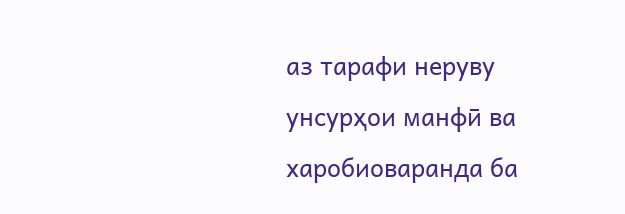аз тарафи неруву унсурҳои манфӣ ва харобиоваранда ба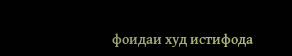фоидаи худ истифода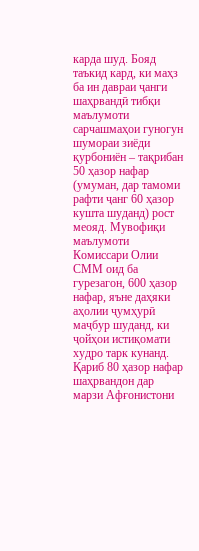карда шуд. Бояд таъкид кард, ки маҳз ба ин давраи ҷанги шаҳрвандӣ тибқи маълумоти сарчашмаҳои гуногун шумораи зиёди қурбониён – тақрибан 50 ҳазор нафар (умуман, дар тамоми рафти ҷанг 60 ҳазор кушта шуданд) рост меояд. Мувофиқи маълумоти Комиссари Олии СММ оид ба гурезагон, 600 ҳазор нафар, яъне даҳяки аҳолии ҷумҳурӣ маҷбур шуданд, ки ҷойҳои истиқомати худро тарк кунанд. Қариб 80 ҳазор нафар шаҳрвандон дар марзи Афғонистони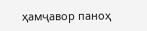ҳамҷавор паноҳ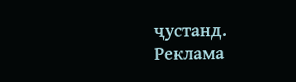ҷустанд.
Реклама